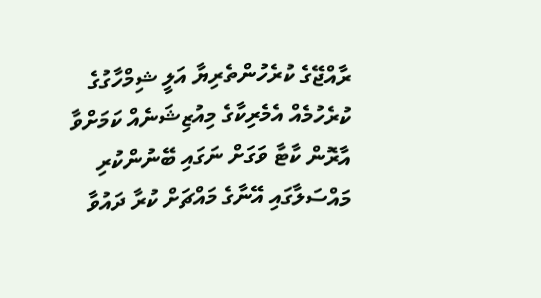ރާއްޖޭގެ ކުރެހުންތެރިޔާ އަލީ ޝިމްހާގުގެ ކުރެހުމެއް އެމެރިކާގެ މިއުޒިޝަނެއް ކަމަށްވާ އާރޮން ކާޓާ ވަގަށް ނަގައި ބޭނުންކުރި މައްސަލާގައި އޭނާގެ މައްޗަށް ކުރާ ދައުވާ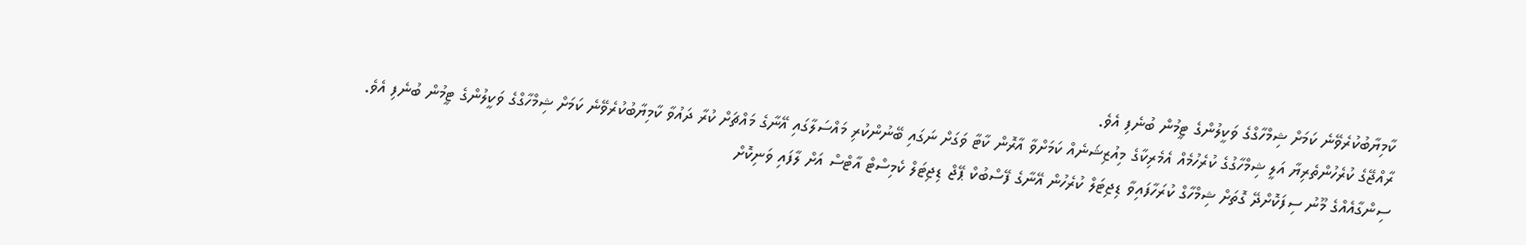ކާމިޔާބުކުރެވޭނެ ކަމަށް ޝިމްހާގްގެ ވަކީލުންގެ ޓީމުން ބުނެފި އެވެ.
ރާއްޖޭގެ ކުރެހުންތެރިޔާ އަލީ ޝިމްހާގުގެ ކުރެހުމެއް އެމެރިކާގެ މިއުޒިޝަނެއް ކަމަށްވާ އާރޮން ކާޓާ ވަގަށް ނަގައި ބޭނުންކުރި މައްސަލާގައި އޭނާގެ މައްޗަށް ކުރާ ދައުވާ ކާމިޔާބުކުރެވޭނެ ކަމަށް ޝިމްހާގްގެ ވަކީލުންގެ ޓީމުން ބުނެފި އެވެ.
ސިންގާއެއްގެ މޫނު ސިފަކޮށްދޭ ގޮތަށް ޝިމްހާގް ކުރަހާފައިވާ ޑިޖިޓަލް ކުރެހުން އޭނާގެ ފޭސްބުކް ޕޭޖް ޑިޖިޓަލް ކެމިސްޓް އާޓްސް އަށް ލާފައި ވަނިކޮށް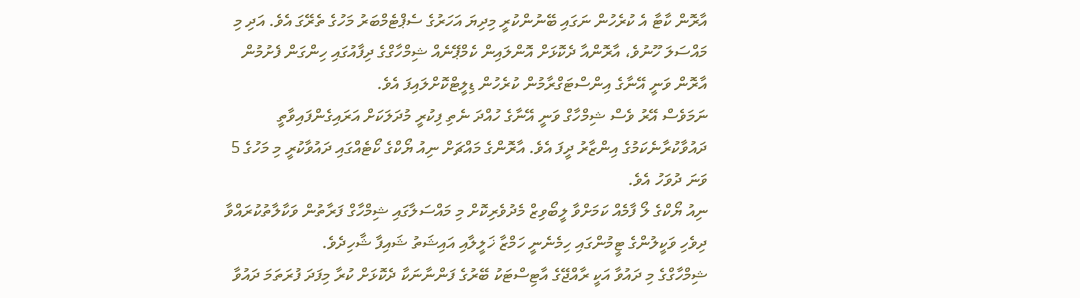އާރޮން ކާޓާ އެ ކުރެހުން ނަގައި ބޭނުންކުރީ މިދިޔަ އަހަރުގެ ސެޕްޓެމްބަރު މަހުގެ ތެރޭގަ އެވެ. އަދި މި މައްސަލަ ހޫނުވެ، އާރޮންއާ ދެކޮޅަށް އޮންލައިން ކެމްޕޭނެއް ޝިމްހާގްގެ ދިފާއުގައި ހިންގަން ފެށުމުން އާރޮން ވަނީ އޭނާގެ އިންސްޓަގްރާމުން ކުރެހުން ޑިލީޓްކޮށްލައިފަ އެވެ.
ނަމަވެސް އޭރު ވެސް ޝިމްހާގް ވަނީ އޭނާގެ ހުއްދަ ނެތި ފިކުރީ މުދަލަކަށް އަރައިގެންފައިވާތީ ދައުވާކުރާނެކަމުގެ އިންޒާރު ދީފަ އެވެ. އާރޮންގެ މައްޗަށް ނިއު ޔޯކްގެ ކޯޓެއްގައި ދައުވާކުރީ މި މަހުގެ 5 ވަނަ ދުވަހު އެވެ.
ނިއު ޔޯކްގެ ލޯ ފާމެއް ކަމަށްވާ ލީބޯވިޒް މެދުވެރިކޮށް މި މައްސަލާގައި ޝިމްހާގް ފަރާތުން ވަކާލާތުކުރައްވާ ދިވެހި ވަކީލުންގެ ޓީމުންގައި ހިމެނެނީ ހަމްޒާ ޚަލީލާއި އައިޝަތު ޝައިފާ ޝާހިދެވެ.
ޝިމްހާގްގެ މި ދައުވާ އަކީ ރާއްޖޭގެ އާޓިސްޓަކު ބޭރުގެ ފަންނާނަކާ ދެކޮޅަށް ކުރާ މިފަދަ ފުރަތަމަ ދައުވާ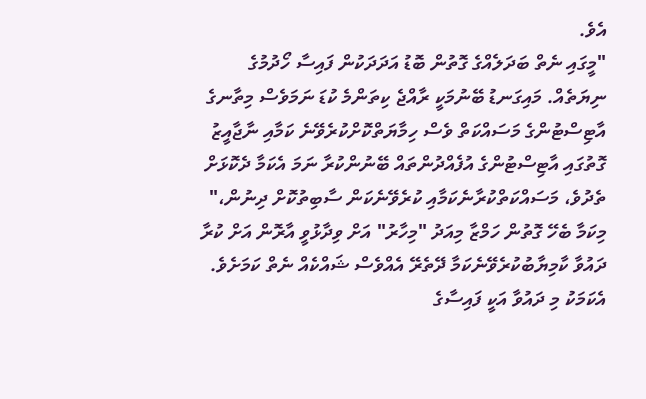އެވެ.
"މީގައި ނެތް ބަދަލެއްގެ ގޮތުން ބޮޑު އަދަދަކުން ފައިސާ ހޯދުމުގެ ނިޔަތެއް. މައިގަނޑު ބޭނުމަކީ ރާއްޖެ ކިތަންމެ ކުޑަ ނަމަވެސް މިތާނގެ އާޓިސްޓުންގެ މަސައްކަތް ވެސް ހިމާޔަތްކޮށްކުރެވޭނެ ކަމާއި ނާޖާއީޒު ގޮތުގައި އާޓިސްޓުންގެ އުފެއްދުންތައް ބޭނުންކުރާ ނަމަ އެކަމާ ދެކޮޅަށް ތެދުވެ، މަސައްކަތްކުރާނެކަމާއި ކުރެވޭނެކަން ސާބިތުކޮށް ދިނުން،"
މިކަމާ ބެހޭ ގޮތުން ހަމްޒާ މިއަދު "މިހާރު" އަށް ވިދާޅުވީ އާރޮން އަށް ކުރާ ދައުވާ ކާމިޔާބުކުރެވޭނެކަމާ ދޭތެރޭ އެއްވެސް ޝައްކެއް ނެތް ކަމަށެވެ. އެކަމަކު މި ދައުވާ އަކީ ފައިސާގެ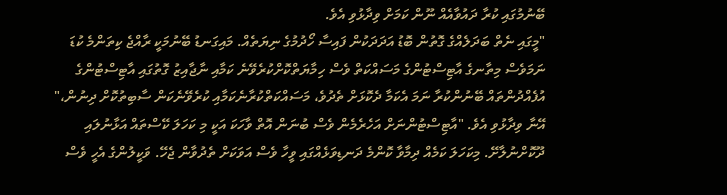ބޭނުމުގައި ކުރާ ދައުވާއެއް ނޫން ކަމަށް ވިދާޅުވި އެވެ.
"މީގައި ނެތް ބަދަލެއްގެ ގޮތުން ބޮޑު އަދަދަކުން ފައިސާ ހޯދުމުގެ ނިޔަތެއް. މައިގަނޑު ބޭނުމަކީ ރާއްޖެ ކިތަންމެ ކުޑަ ނަމަވެސް މިތާނގެ އާޓިސްޓުންގެ މަސައްކަތް ވެސް ހިމާޔަތްކޮށްކުރެވޭނެ ކަމާއި ނާޖާއިޒު ގޮތުގައި އާޓިސްޓުންގެ އުފެއްދުންތައް ބޭނުންކުރާ ނަމަ އެކަމާ ދެކޮޅަށް ތެދުވެ، މަސައްކަތްކުރާނެކަމާއި ކުރެވޭނެކަން ސާބިތުކޮށް ދިނުން،" އޭނާ ވިދާޅުވި އެވެ. "އާޓިސްޓުންނަށް އަހެރެމެން ވެސް ބުނަން އޮތް ވާހަކަ އަކީ މި ކަހަލަ ކޭސްތައް އަޅާނުލައި ދޫކޮށްނުލާށޭ. މިކަހަލަ ކަމެއް ދިމާވާ ކޮންމެ ދަނޑިވަޅެއްގައި ވީހާ ވެސް އަވަކަށް ތެދުވާން ޖެހޭ. ވަކީލުންގެ އެހީ ވެސް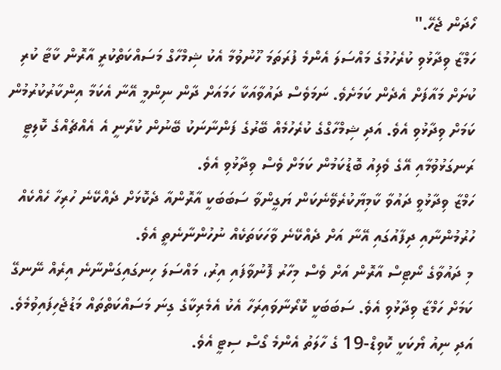ހޯދަން ޖެހޭ."
ހަމްޒާ ވިދާޅުވި ކުރެހުމުގެ މައްސަލަ އެންމެ ފުރަތަމަ ހޫނުވުމާ އެކު ޝިމްހާގް މަސައްކަތްކުރީ އާރޮން ކާޓާ ކުރި ކުށަށް މައާފަށް އެދެން ކަމަށެވެ. ނަމަވެސް ދައުވާއަކާ ހަމައަށް ދާން ނިންމީ އޭނާ އެކަމާ އިންކާރުކުރުމުން ކަމަށް ވިދާޅުވި އެވެ. އަދި ޝިމްހާގްގެ ކުރެހުމެއް ބޭރުގެ ފަންނާނަކު ބޭނުން ކުރާނީ އެ އެއްޗެއްގެ ކޮލިޓީ ރަނގަޅުވުމާއި އޭގެ ވެލިއު ބޮޑުކަމުން ކަމަށް ވެސް ވިދާޅުވި އެވެ.
ހަމްޒާ ވިދާޅުވީ ދައުވާ ކާމިޔާކުރެވޭނެކަން ޔަގީންވާ ސަބަބަކީ އާރޮންއާ ދެކޮޅަށް ދެއްކޭނެ ހުރިހާ ހެއްކެއް ހުރުމުންނާއި ދިފާއުގައި އޭނާ އަށް ދެއްކޭނެ ވާހަކަތަކެއް ނުހުންނާނެތީ އެވެ.
މި ދައުވާގެ ނޯޓިސް އާރޮން އަށް ވެސް މިހާރު ފޮނުވާފައި އިރު، މައްސަލަ ހިނގައިގަންނާނެ އިރެއް ނޭނގޭ ކަމަށް ހަމްޒާ ވިދާޅުވި އެވެ. ސަބަބަކީ ކޮރޯނާވައިރަހާ އެކު އެމެރިކާގެ ގިނަ މަސައްކަތްތައް މަޑުޖެހިފައިވުމެވެ. އަދި ނިއު ޔޯކަކީ ކޮވިޑް-19 ގެ ހާލަތު އެންމެ ގޯސް ސިޓީ އެވެ.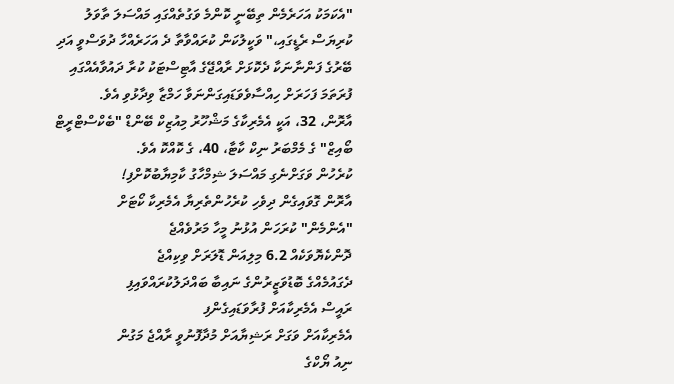"އެކަމަކު އަހަރެމެން ތިބޭނީ ކޮންމެ ވަގުތެއްގައި މައްސަލަ ތާވަލު ކުރިޔަސް ރެޑީގައި،" ވަކީލުކަން ކުރައްވާތާ ދެ އަހަރެއްހާ ދުވަސްވީ އަދި ބޭރުގެ ފަންނާނަކާ ދެކޮޅަށް ރާއްޖޭގެ އާޓިސްޓަކު ކުރާ ދައުވާއެއްގައި ފުރަތަމަ ފަހަރަށް ހިއްސާވެވަޑައިގަންނަވާ ހަމްޒާ ވިދާޅުވި އެވެ.
އާރޮން، 32، އަކީ އެމެރިކާގެ މަޝްހޫރު މިއުޒިކް ބޭންޑް "ބެކްސްޓްރީޓް ބޯއިޒް" ގެ މެމްބަރު ނިކް ކާޓާ، 40، ގެ ކޮއްކޮ އެވެ.
ކުރެހުން ވަގަށްނެގި މައްސަލަ ޝިމްހާގު ކާމިޔާބުކޮށްފި!
އާރޮން ގޮވައިގެން ދިވެހި ކުރެހުންތެރިޔާ އެމެރިކާ ކޯޓަށް
"އެންމެން" ކުރަހަން އުޅުނު މީހާ މަރުވެއްޖެ
ދޮންކެޔޮވަކެއް 6.2 މިލިއަން ޑޮލަރަށް ވިކިއްޖެ
ދެގައުމެއްގެ ބޮޑުވަޒީރުންގެ ނައިބާ ބައްދަލުކުރައްވައިފި
ރައީސް އެމެރިކާއަށް ފުރާވަޑައިގެންފި
އެމެރިކާއަށް ވަގަށް ރަޝިޔާއަށް މުދާފޮނުވީ ރާއްޖެ މަގުން
ނިއު ޔޯކްގެ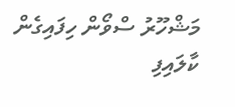މަޝްހޫރު ސްވޯން ހިފައިގެން ކާލައިފި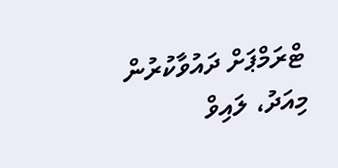ޓްރަމްޕަށް ދައުވާކުރުން މިއަދު، ލައިވް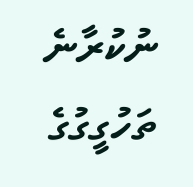ނުކުރާނެ
ތަހުގީގުގެ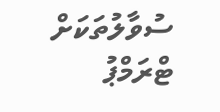ސުވާލުތަކަށް ޓްރަމްޕު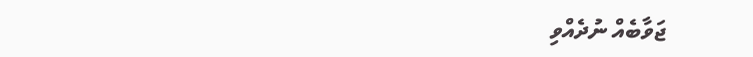ޖަވާބެއް ނުދެއްވި